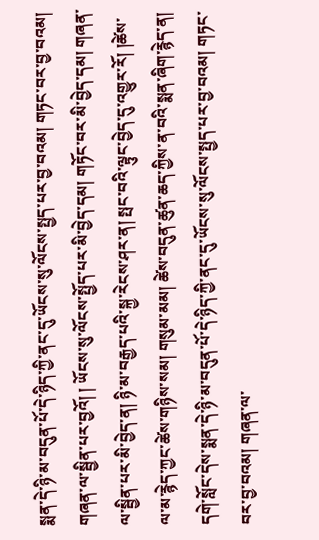སྨན་དེ་ཉི་མ་བདུན་པོ་དེ་ཉིད་ཀྱི་ནང་དུ་ཡོངས་སུ་ལོངས་སྤྱད་པར་བྱ་བའམ། གཏང་བར་བྱ་བའམ། གཞན་ལ་སྦྱིན་པར་བྱའོ། ། ཡོངས་སུ་ལོངས་སྤྱོད་པར་མི་བྱེད་དམ། གཏོང་བར་མི་བྱེད་དམ། གཞན་ལ་སྦྱིན་པར་མི་བྱེད་ན། ཉི་མ་བརྒྱད་པའི་སྐྱ་རེངས་ཤར་ན། སྤང་བའི་ལྟུང་བྱེད་དུ་འགྱུར་རོ། །ཚེས་ལ་མ་རྙེད་ཀྱང་ཚེས་གཉིས་སམ། གསུམ་མམ། ཚེས་བདུན་ཚུན་ཆད་ཀྱིས་ན་བའི་སྨན་ཞིག་རྙེད་ན། དགེ་སློང་དེས་སྨན་དེ་ཉི་མ་བདུན་པོ་དེ་ཉིད་ཀྱི་ནང་དུ་ཡོངས་སུ་ལོངས་སྤྱད་པར་བྱ་བའམ། གཏང་བར་བྱ་བའམ། གཞན་ལ་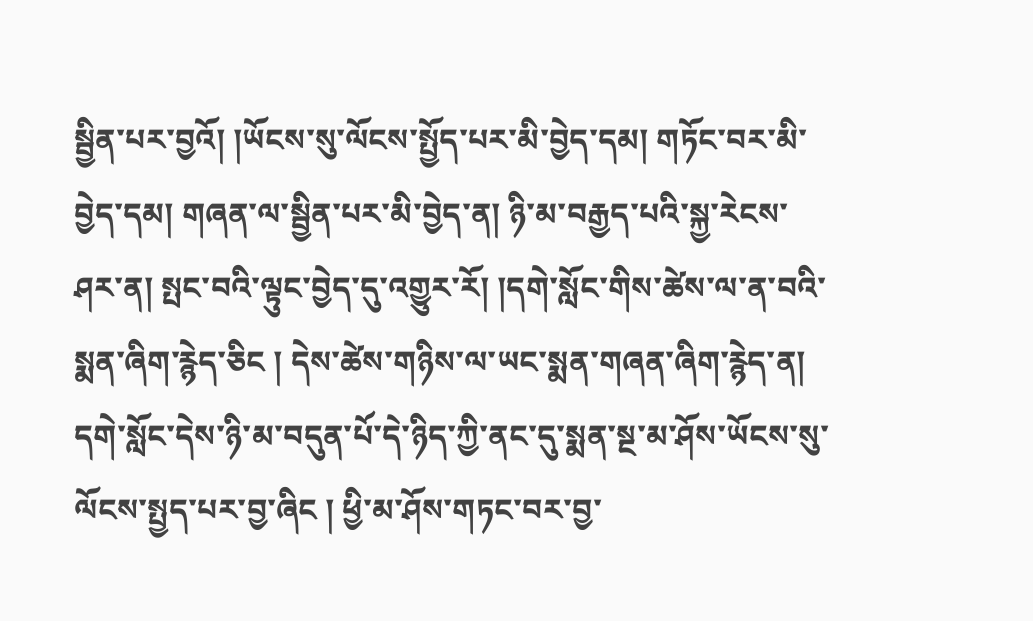སྦྱིན་པར་བྱའོ། །ཡོངས་སུ་ལོངས་སྤྱོད་པར་མི་བྱེད་དམ། གཏོང་བར་མི་བྱེད་དམ། གཞན་ལ་སྦྱིན་པར་མི་བྱེད་ན། ཉི་མ་བརྒྱད་པའི་སྐྱ་རེངས་ཤར་ན། སྤང་བའི་ལྟུང་བྱེད་དུ་འགྱུར་རོ། །དགེ་སློང་གིས་ཚེས་ལ་ན་བའི་སྨན་ཞིག་རྙེད་ཅིང ། དེས་ཚེས་གཉིས་ལ་ཡང་སྨན་གཞན་ཞིག་རྙེད་ན། དགེ་སློང་དེས་ཉི་མ་བདུན་པོ་དེ་ཉིད་ཀྱི་ནང་དུ་སྨན་སྔ་མ་ཤོས་ཡོངས་སུ་ལོངས་སྤྱད་པར་བྱ་ཞིང ། ཕྱི་མ་ཤོས་གཏང་བར་བྱ་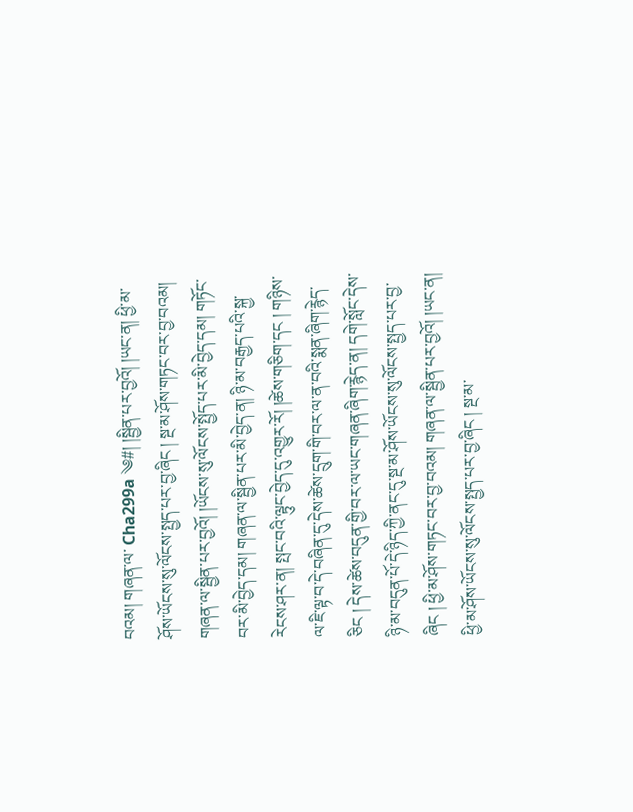བའམ། གཞན་ལ་ Cha299a ༄#། །སྦྱིན་པར་བྱའོ། །ཡང་ན། ཕྱི་མ་ཤོས་ཡོངས་སུ་ལོངས་སྤྱད་པར་བྱ་ཞིང ། སྔ་མ་ཤོས་གཏང་བར་བྱ་བའམ། གཞན་ལ་སྦྱིན་པར་བྱའོ། །ཡོངས་སུ་ལོངས་སྤྱོད་པར་མི་བྱེད་དམ། གཏོང་བར་མི་བྱེད་དམ། གཞན་ལ་སྦྱིན་པར་མི་བྱེད་ན། ཉི་མ་བརྒྱད་པའི་སྐྱ་རེངས་ཤར་ན། སྤང་བའི་ལྟུང་བྱེད་དུ་འགྱུར་རོ། །ཚེས་གཅིག་དང ། གཉིས་ལ་ཇི་ལྟ་བ་དེ་བཞིན་དུ་དེས་ཚེས་དྲུག་གི་བར་ལ་ན་བའི་སྨན་ཞིག་རྙེད་ཅིང ། དེས་ཚེས་བདུན་གྱི་བར་ལ་ཡང་གཞན་ཞིག་རྙེད་ན། དགེ་སློང་དེས་ཉི་མ་བདུན་པོ་དེ་ཉིད་ཀྱི་ནང་དུ་སྔ་མ་ཤོས་ཡོངས་སུ་ལོངས་སྤྱད་པར་བྱ་ཞིང ། ཕྱི་མ་ཤོས་གཏང་བར་བྱ་བའམ། གཞན་ལ་སྦྱིན་པར་བྱའོ། །ཡང་ན། ཕྱི་མ་ཤོས་ཡོངས་སུ་ལོངས་སྤྱད་པར་བྱ་ཞིང ། སྔ་མ་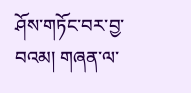ཤོས་གཏོང་བར་བྱ་བའམ། གཞན་ལ་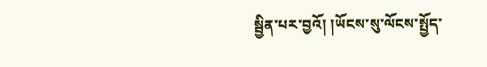སྦྱིན་པར་བྱའོ། །ཡོངས་སུ་ལོངས་སྤྱོད་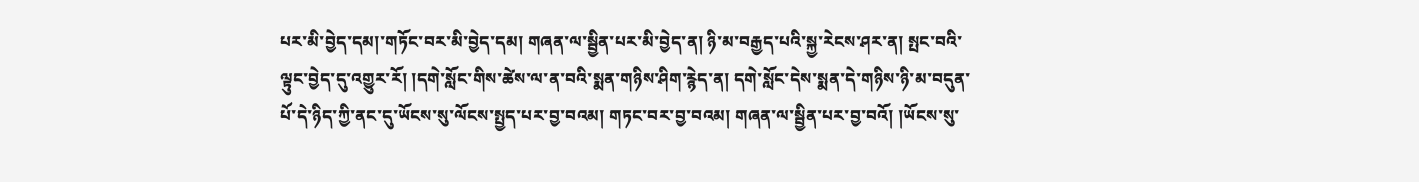པར་མི་བྱེད་དམ།་གཏོང་བར་མི་བྱེད་དམ། གཞན་ལ་སྦྱིན་པར་མི་བྱེད་ན། ཉི་མ་བརྒྱད་པའི་སྐྱ་རེངས་ཤར་ན། སྤང་བའི་ལྟུང་བྱེད་དུ་འགྱུར་རོ། །དགེ་སློང་གིས་ཚེས་ལ་ན་བའི་སྨན་གཉིས་ཤིག་རྙེད་ན། དགེ་སློང་དེས་སྨན་དེ་གཉིས་ཉི་མ་བདུན་པོ་དེ་ཉིད་ཀྱི་ནང་དུ་ཡོངས་སུ་ལོངས་སྤྱད་པར་བྱ་བའམ། གཏང་བར་བྱ་བའམ། གཞན་ལ་སྦྱིན་པར་བྱ་བའོ། །ཡོངས་སུ་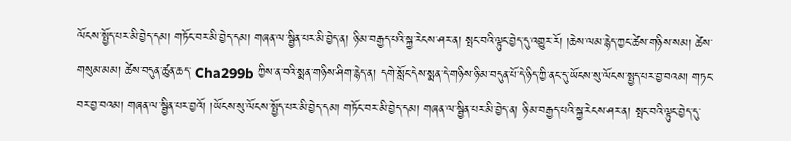ལོངས་སྤྱོད་པར་མི་བྱེད་དམ། གཏོང་བར་མི་བྱེད་དམ། གཞན་ལ་སྦྱིན་པར་མི་བྱེད་ན། ཉི་མ་བརྒྱད་པའི་སྐྱ་རེངས་ཤར་ན། སྤང་བའི་ལྟུང་བྱེད་དུ་འགྱུར་རོ། །ཆེས་ལམ་རྙེད་ཀྱང་ཚེས་གཉིས་སམ། ཚེས་གསུམ་མམ། ཚེས་བདུན་ཚུན་ཆད་ Cha299b ཀྱིས་ན་བའི་སྨན་གཉིས་ཤིག་རྙེད་ན། དགེ་སློང་དེས་སྨན་དེ་གཉིས་ཉི་མ་བདུན་པོ་དེ་ཉིད་ཀྱི་ནང་དུ་ཡོངས་སུ་ལོངས་སྤྱད་པར་བྱ་བའམ། གཏང་བར་བྱ་བའམ། གཞན་ལ་སྦྱིན་པར་བྱའོ། །ཡོངས་སུ་ལོངས་སྤྱོད་པར་མི་བྱེད་དམ། གཏོང་བར་མི་བྱེད་དམ། གཞན་ལ་སྦྱིན་པར་མི་བྱེད་ན། ཉི་མ་བརྒྱད་པའི་སྐྱ་རེངས་ཤར་ན། སྤང་བའི་ལྟུང་བྱེད་དུ་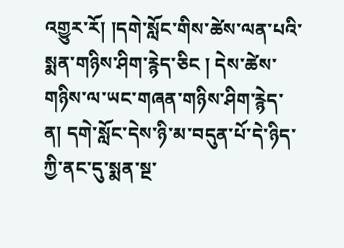འགྱུར་རོ། །དགེ་སློང་གིས་ཚེས་ལན་པའི་སྨན་གཉིས་ཤིག་རྙེད་ཅིང ། དེས་ཚེས་གཉིས་ལ་ཡང་གཞན་གཉིས་ཤིག་རྙེད་ན། དགེ་སློང་དེས་ཉི་མ་བདུན་པོ་དེ་ཉིད་ཀྱི་ནང་དུ་སྨན་སྔ་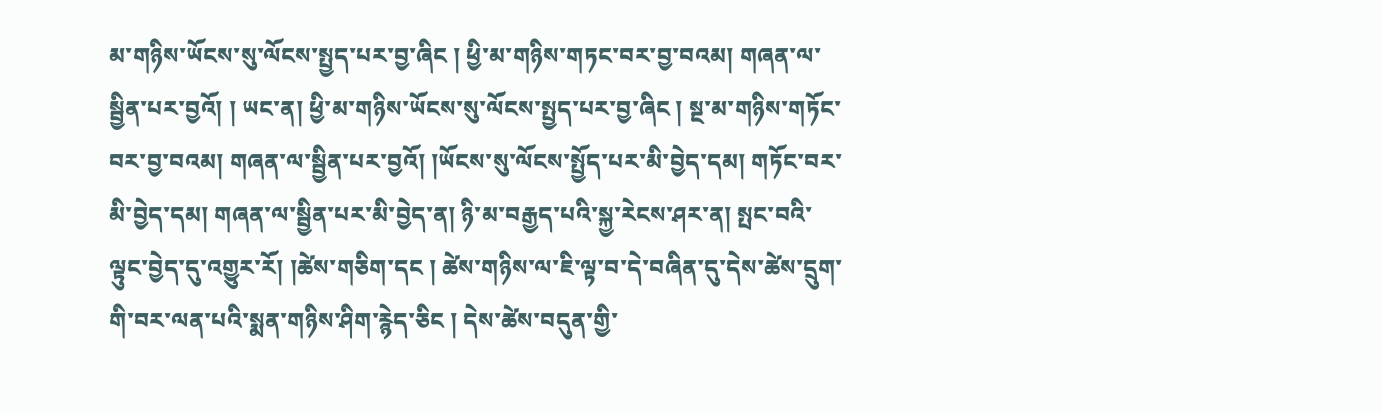མ་གཉིས་ཡོངས་སུ་ལོངས་སྤྱད་པར་བྱ་ཞིང ། ཕྱི་མ་གཉིས་གཏང་བར་བྱ་བའམ། གཞན་ལ་སྦྱིན་པར་བྱའོ། ། ཡང་ན། ཕྱི་མ་གཉིས་ཡོངས་སུ་ལོངས་སྤྱད་པར་བྱ་ཞིང ། སྔ་མ་གཉིས་གཏོང་བར་བྱ་བའམ། གཞན་ལ་སྦྱིན་པར་བྱའོ། །ཡོངས་སུ་ལོངས་སྤྱོད་པར་མི་བྱེད་དམ། གཏོང་བར་མི་བྱེད་དམ། གཞན་ལ་སྦྱིན་པར་མི་བྱེད་ན། ཉི་མ་བརྒྱད་པའི་སྐྱ་རེངས་ཤར་ན། སྤང་བའི་ལྟུང་བྱེད་དུ་འགྱུར་རོ། །ཚེས་གཅིག་དང ། ཚེས་གཉིས་ལ་ཇི་ལྟ་བ་དེ་བཞིན་དུ་དེས་ཚེས་དྲུག་གི་བར་ལན་པའི་སྨན་གཉིས་ཤིག་རྙེད་ཅིང ། དེས་ཚེས་བདུན་གྱི་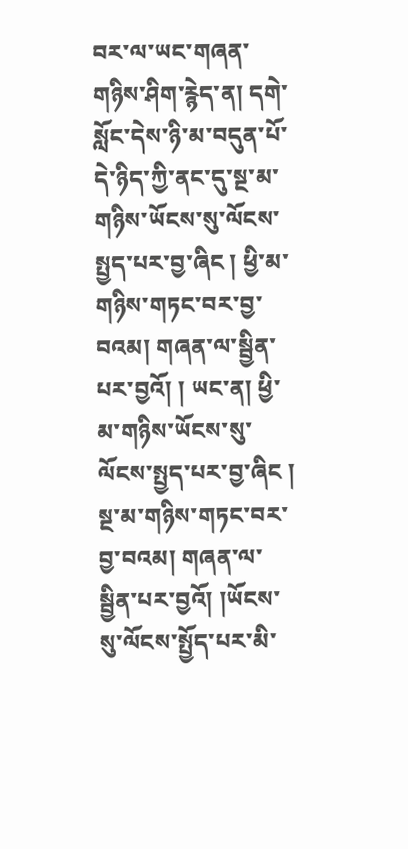བར་ལ་ཡང་གཞན་གཉིས་ཤིག་རྙེད་ན། དགེ་སློང་དེས་ཉི་མ་བདུན་པོ་དེ་ཉིད་ཀྱི་ནང་དུ་སྔ་མ་གཉིས་ཡོངས་སུ་ལོངས་སྤྱད་པར་བྱ་ཞིང ། ཕྱི་མ་གཉིས་གཏང་བར་བྱ་བའམ། གཞན་ལ་སྦྱིན་པར་བྱའོ། ། ཡང་ན། ཕྱི་མ་གཉིས་ཡོངས་སུ་ལོངས་སྤྱད་པར་བྱ་ཞིང ། སྔ་མ་གཉིས་གཏང་བར་བྱ་བའམ། གཞན་ལ་སྦྱིན་པར་བྱའོ། །ཡོངས་སུ་ལོངས་སྤྱོད་པར་མི་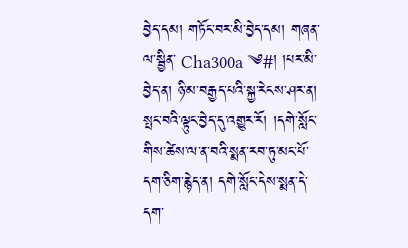བྱེད་དམ། གཏོང་བར་མི་བྱེད་དམ། གཞན་ལ་སྦྱིན་ Cha300a ༄#། །པར་མི་བྱེད་ན། ཉི་མ་བརྒྱད་པའི་སྐྱ་རེངས་ཤར་ན། སྤང་བའི་ལྟུང་བྱེད་དུ་འགྱུར་རོ། །དགེ་སློང་གིས་ཚེས་ལ་ན་བའི་སྨན་རབ་ཏུ་མང་པོ་དག་ཅིག་རྙེད་ན། དགེ་སློང་དེས་སྨན་དེ་དག་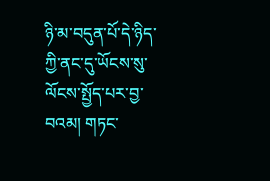ཉི་མ་བདུན་པོ་དེ་ཉིད་ཀྱི་ནང་དུ་ཡོངས་སུ་ལོངས་སྤྱོད་པར་བྱ་བའམ། གཏང་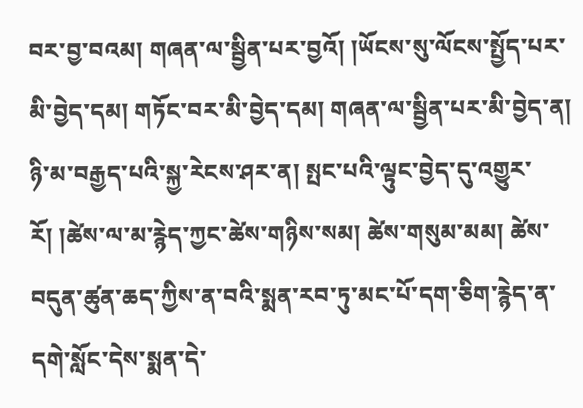བར་བྱ་བའམ། གཞན་ལ་སྦྱིན་པར་བྱའོ། །ཡོངས་སུ་ལོངས་སྤྱོད་པར་མི་བྱེད་དམ། གཏོང་བར་མི་བྱེད་དམ། གཞན་ལ་སྦྱིན་པར་མི་བྱེད་ན། ཉི་མ་བརྒྱད་པའི་སྐྱ་རེངས་ཤར་ན། སྤང་པའི་ལྟུང་བྱེད་དུ་འགྱུར་རོ། །ཚེས་ལ་མ་རྙེད་ཀྱང་ཚེས་གཉིས་སམ། ཚེས་གསུམ་མམ། ཚེས་བདུན་ཚུན་ཆད་ཀྱིས་ན་བའི་སྨན་རབ་ཏུ་མང་པོ་དག་ཅིག་རྙེད་ན་དགེ་སློང་དེས་སྨན་དེ་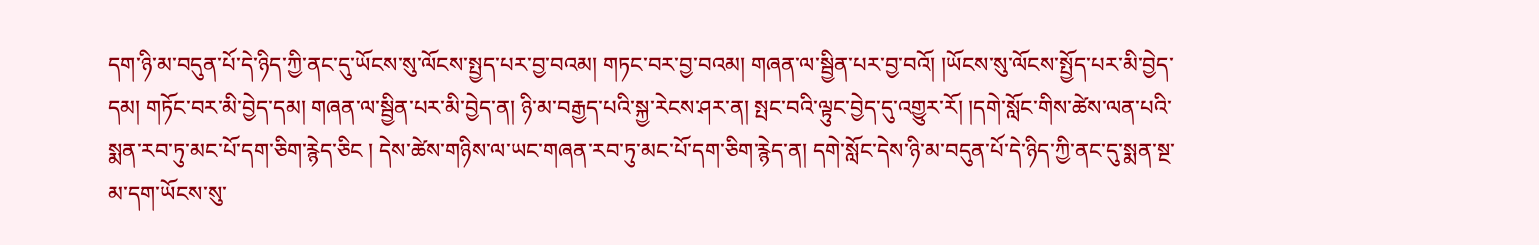དག་ཉི་མ་བདུན་པོ་དེ་ཉིད་ཀྱི་ནང་དུ་ཡོངས་སུ་ལོངས་སྤྱད་པར་བྱ་བའམ། གཏང་བར་བྱ་བའམ། གཞན་ལ་སྦྱིན་པར་བྱ་བའོ། །ཡོངས་སུ་ལོངས་སྤྱོད་པར་མི་བྱེད་དམ། གཏོང་བར་མི་བྱེད་དམ། གཞན་ལ་སྦྱིན་པར་མི་བྱེད་ན། ཉི་མ་བརྒྱད་པའི་སྐྱ་རེངས་ཤར་ན། སྤང་བའི་ལྟུང་བྱེད་དུ་འགྱུར་རོ། །དགེ་སློང་གིས་ཚེས་ལན་པའི་སྨན་རབ་ཏུ་མང་པོ་དག་ཅིག་རྙེད་ཅིང ། དེས་ཚེས་གཉིས་ལ་ཡང་གཞན་རབ་ཏུ་མང་པོ་དག་ཅིག་རྙེད་ན། དགེ་སློང་དེས་ཉི་མ་བདུན་པོ་དེ་ཉིད་ཀྱི་ནང་དུ་སྨན་སྔ་མ་དག་ཡོངས་སུ་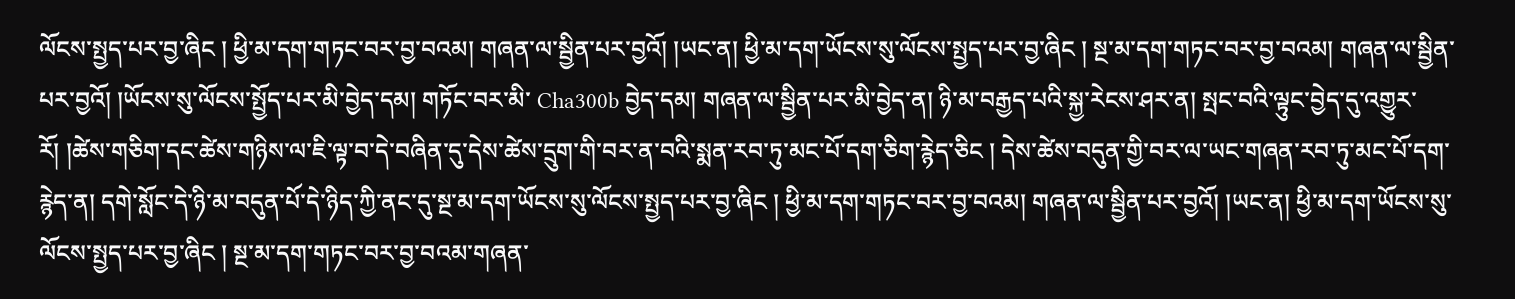ལོངས་སྤྱད་པར་བྱ་ཞིང ། ཕྱི་མ་དག་གཏང་བར་བྱ་བའམ། གཞན་ལ་སྦྱིན་པར་བྱའོ། །ཡང་ན། ཕྱི་མ་དག་ཡོངས་སུ་ལོངས་སྤྱད་པར་བྱ་ཞིང ། སྔ་མ་དག་གཏང་བར་བྱ་བའམ། གཞན་ལ་སྦྱིན་པར་བྱའོ། །ཡོངས་སུ་ལོངས་སྤྱོད་པར་མི་བྱེད་དམ། གཏོང་བར་མི་ Cha300b བྱེད་དམ། གཞན་ལ་སྦྱིན་པར་མི་བྱེད་ན། ཉི་མ་བརྒྱད་པའི་སྐྱ་རེངས་ཤར་ན། སྤང་བའི་ལྟུང་བྱེད་དུ་འགྱུར་རོ། །ཚེས་གཅིག་དང་ཚེས་གཉིས་ལ་ཇི་ལྟ་བ་དེ་བཞིན་དུ་དེས་ཚེས་དྲུག་གི་བར་ན་བའི་སྨན་རབ་ཏུ་མང་པོ་དག་ཅིག་རྙེད་ཅིང ། དེས་ཚེས་བདུན་གྱི་བར་ལ་ཡང་གཞན་རབ་ཏུ་མང་པོ་དག་རྙེད་ན། དགེ་སློང་དེ་ཉི་མ་བདུན་པོ་དེ་ཉིད་ཀྱི་ནང་དུ་སྔ་མ་དག་ཡོངས་སུ་ལོངས་སྤྱད་པར་བྱ་ཞིང ། ཕྱི་མ་དག་གཏང་བར་བྱ་བའམ། གཞན་ལ་སྦྱིན་པར་བྱའོ། །ཡང་ན། ཕྱི་མ་དག་ཡོངས་སུ་ལོངས་སྤྱད་པར་བྱ་ཞིང ། སྔ་མ་དག་གཏང་བར་བྱ་བའམ་གཞན་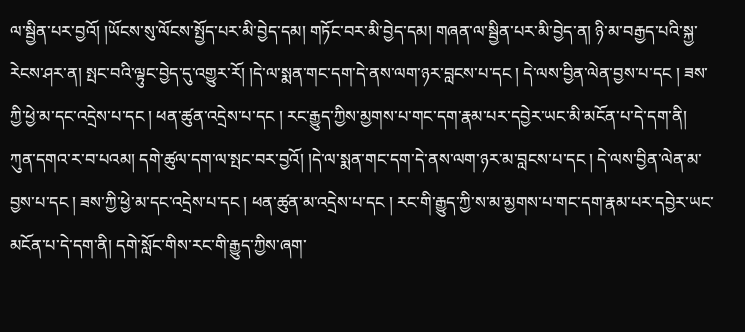ལ་སྦྱིན་པར་བྱའོ། །ཡོངས་སུ་ལོངས་སྤྱོད་པར་མི་བྱེད་དམ། གཏོང་བར་མི་བྱེད་དམ། གཞན་ལ་སྦྱིན་པར་མི་བྱེད་ན། ཉི་མ་བརྒྱད་པའི་སྐྱ་རེངས་ཤར་ན། སྤང་བའི་ལྟུང་བྱེད་དུ་འགྱུར་རོ། །དེ་ལ་སྨན་གང་དག་དེ་ནས་ལག་ཉར་བླངས་པ་དང ། དེ་ལས་བྱིན་ལེན་བྱས་པ་དང ། ཟས་ཀྱི་ཕྱེ་མ་དང་འདྲེས་པ་དང ། ཕན་ཚུན་འདྲེས་པ་དང ། རང་རྒྱུད་ཀྱིས་མྱགས་པ་གང་དག་རྣམ་པར་དབྱེར་ཡང་མི་མངོན་པ་དེ་དག་ནི། ཀུན་དགའ་ར་བ་པའམ། དགེ་ཚུལ་དག་ལ་སྤང་བར་བྱའོ། །དེ་ལ་སྨན་གང་དག་དེ་ནས་ལག་ཉར་མ་བླངས་པ་དང ། དེ་ལས་བྱིན་ལེན་མ་བྱས་པ་དང ། ཟས་ཀྱི་ཕྱེ་མ་དང་འདྲེས་པ་དང ། ཕན་ཚུན་མ་འདྲེས་པ་དང ། རང་གི་རྒྱུད་ཀྱི་ས་མ་མྱགས་པ་གང་དག་རྣམ་པར་དབྱེར་ཡང་མངོན་པ་དེ་དག་ནི། དགེ་སློང་གིས་རང་གི་རྒྱུད་ཀྱིས་ཞག་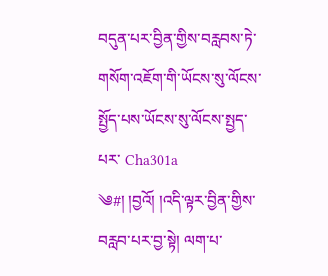བདུན་པར་བྱིན་གྱིས་བརླབས་ཏེ་གསོག་འཇོག་གི་ཡོངས་སུ་ལོངས་སྤྱོད་པས་ཡོངས་སུ་ལོངས་སྤྱད་པར་ Cha301a ༄#། །བྱའོ། །འདི་ལྟར་བྱིན་གྱིས་བརླབ་པར་བྱ་སྟེ། ལག་པ་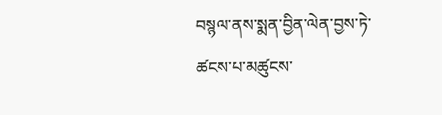བསྙལ་ནས་སྨན་བྱིན་ལེན་བྱས་ཏེ་ཚངས་པ་མཚུངས་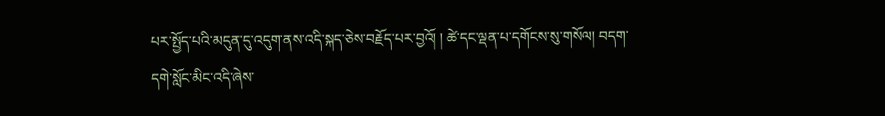པར་སྤྱོད་པའི་མདུན་དུ་འདུག་ནས་འདི་སྐད་ཅེས་བརྗོད་པར་བྱའོ། ། ཚེ་དང་ལྡན་པ་དགོངས་སུ་གསོལ། བདག་དགེ་སློང་མིང་འདི་ཞེས་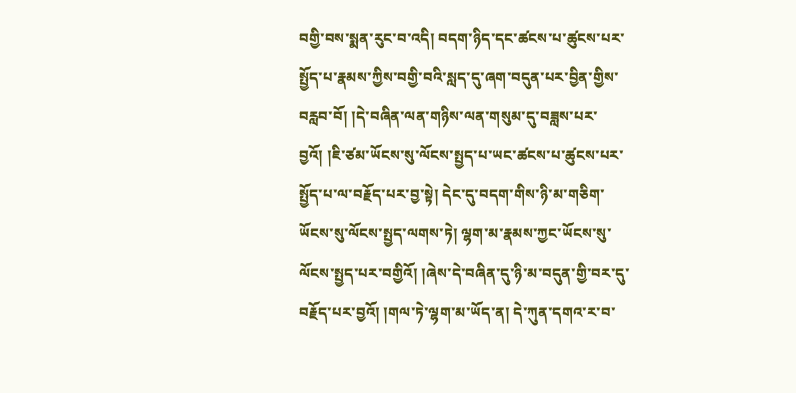བགྱི་བས་སྨན་རུང་བ་འདི། བདག་ཉིད་དང་ཚངས་པ་ཚུངས་པར་སྤྱོད་པ་རྣམས་ཀྱིས་བགྱི་བའི་སླད་དུ་ཞག་བདུན་པར་བྱིན་གྱིས་བརླབ་བོ། །དེ་བཞིན་ལན་གཉིས་ལན་གསུམ་དུ་བཟླས་པར་བྱའོ། །ཇི་ཙམ་ཡོངས་སུ་ལོངས་སྤྱད་པ་ཡང་ཚངས་པ་ཚུངས་པར་སྤྱོད་པ་ལ་བརྗོད་པར་བྱ་སྟེ། དེང་དུ་བདག་གིས་ཉི་མ་གཅིག་ཡོངས་སུ་ལོངས་སྤྱད་ལགས་ཏེ། ལྷག་མ་རྣམས་ཀྱང་ཡོངས་སུ་ལོངས་སྤྱད་པར་བགྱིའོ། །ཞེས་དེ་བཞིན་དུ་ཉི་མ་བདུན་གྱི་བར་དུ་བརྗོད་པར་བྱའོ། །གལ་ཏེ་ལྷག་མ་ཡོད་ན། དེ་ཀུན་དགའ་ར་བ་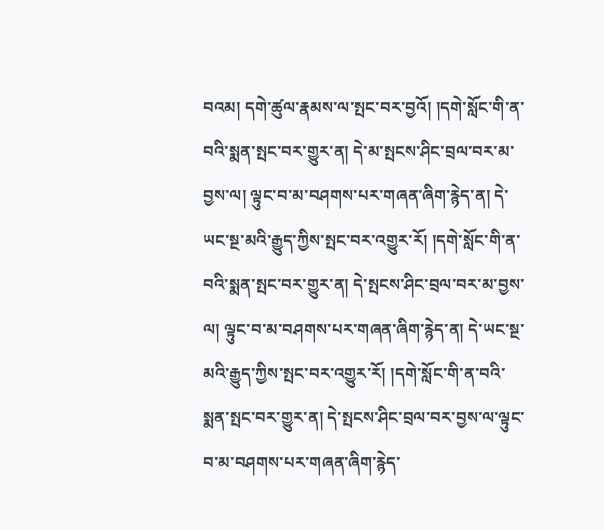བའམ། དགེ་ཚུལ་རྣམས་ལ་སྤང་བར་བྱའོ། །དགེ་སློང་གི་ན་བའི་སྨན་སྤང་བར་གྱུར་ན། དེ་མ་སྤངས་ཤིང་བྲལ་བར་མ་བྱས་ལ། ལྟུང་བ་མ་བཤགས་པར་གཞན་ཞིག་རྙེད་ན། དེ་ཡང་སྔ་མའི་རྒྱུད་ཀྱིས་སྤང་བར་འགྱུར་རོ། །དགེ་སློང་གི་ན་བའི་སྨན་སྤང་བར་གྱུར་ན། དེ་སྤངས་ཤིང་བྲལ་བར་མ་བྱས་ལ། ལྟུང་བ་མ་བཤགས་པར་གཞན་ཞིག་རྙེད་ན། དེ་ཡང་སྔ་མའི་རྒྱུད་ཀྱིས་སྤང་བར་འགྱུར་རོ། །དགེ་སློང་གི་ན་བའི་སྨན་སྤང་བར་གྱུར་ན། དེ་སྤངས་ཤིང་བྲལ་བར་བྱས་ལ་ལྟུང་བ་མ་བཤགས་པར་གཞན་ཞིག་རྙེད་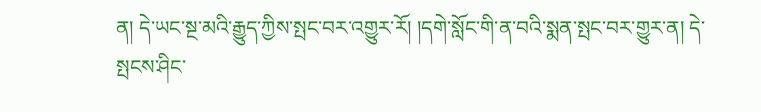ན། དེ་ཡང་སྔ་མའི་རྒྱུད་ཀྱིས་སྤང་བར་འགྱུར་རོ། །དགེ་སློང་གི་ན་བའི་སྨན་སྤང་བར་གྱུར་ན། དེ་སྤངས་ཤིང་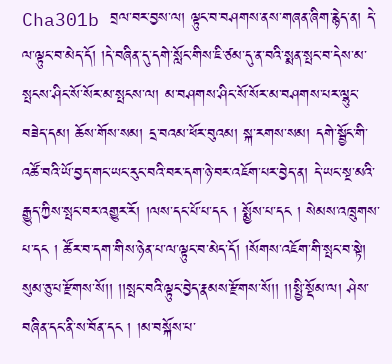Cha301b བྲལ་བར་བྱས་ལ། ལྟུང་བ་བཤགས་ནས་གཞན་ཞིག་རྙེད་ན། དེ་ལ་ལྟུང་བ་མེད་དོ། །དེ་བཞིན་དུ་དགེ་སློང་གིས་ཇི་ཙམ་དུ་ན་བའི་སྨན་སྤང་བ་དེས་མ་སྤངས་ཤིང་སོ་སོར་མ་སྤངས་ལ། མ་བཤགས་ཤིང་སོ་སོར་མ་བཤགས་པར་ལྷུང་བཟེད་དམ། ཆོས་གོས་སམ། དྲ་བའམ་ཕོར་བུའམ། སྐ་རགས་སམ། དགེ་སྦྱོང་གི་འཚོ་བའི་ཡོ་བྱད་གང་ཡང་རུང་བའི་བར་དག་ཉེ་བར་འཇོག་པར་བྱེད་ན། དེ་ཡང་སྔ་མའི་རྒྱུད་ཀྱིས་སྤང་བར་འགྱུར་རོ། །ལས་དང་པོ་པ་དང ། སྨྱོས་པ་དང ། སེམས་འཁྲུགས་པ་དང ། ཚོར་བ་དག་གིས་ཉེན་པ་ལ་ལྟུང་བ་མེད་དོ། །སོགས་འཇོག་གི་སྤང་བ་སྟེ། སུམ་ཅུ་པ་རྫོགས་སོ།། །།སྤང་བའི་ལྟུང་བྱེད་རྣམས་རྫོགས་སོ།། །།སྤྱི་སྡོམ་ལ། ཤེས་བཞིན་དང་ནི་ས་བོན་དང ། །མ་བསྐོས་པ་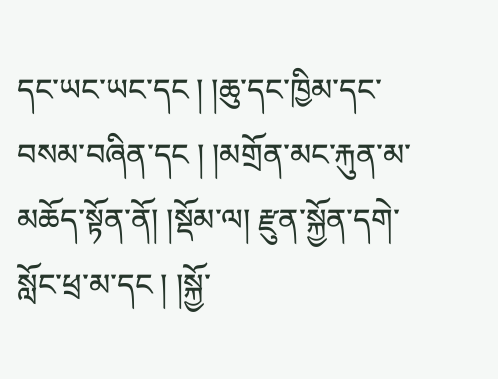དང་ཡང་ཡང་དང ། །ཆུ་དང་ཁྱིམ་དང་བསམ་བཞིན་དང ། །མགྲོན་མང་རྐུན་མ་མཆོད་སྟོན་ནོ། །སྡོམ་ལ། རྫུན་སྐྱོན་དགེ་སློང་ཕྲ་མ་དང ། །སྐྱོ་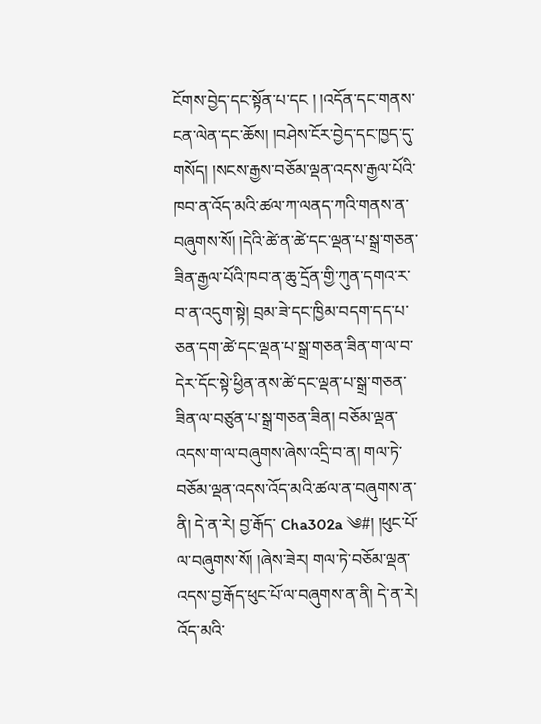ངོགས་བྱེད་དང་སྟོན་པ་དང ། །འདོན་དང་གནས་ངན་ལེན་དང་ཆོས། །བཤེས་ངོར་བྱེད་དང་ཁྱད་དུ་གསོད། །སངས་རྒྱས་བཅོམ་ལྡན་འདས་རྒྱལ་པོའི་ཁབ་ན་འོད་མའི་ཚལ་ཀ་ལནད་ཀའི་གནས་ན་བཞུགས་སོ། །དེའི་ཚེ་ན་ཚེ་དང་ལྡན་པ་སྒྲ་གཅན་ཟིན་རྒྱལ་པོའི་ཁབ་ན་ཆུ་དྲོན་གྱི་ཀུན་དགའ་ར་བ་ན་འདུག་སྟེ། བྲམ་ཟེ་དང་ཁྱིམ་བདག་དད་པ་ཅན་དག་ཚེ་དང་ལྡན་པ་སྒྲ་གཅན་ཟིན་ག་ལ་བ་དེར་དོང་སྟེ་ཕྱིན་ནས་ཚེ་དང་ལྡན་པ་སྒྲ་གཅན་ཟིན་ལ་བཙུན་པ་སྒྲ་གཅན་ཟིན། བཅོམ་ལྡན་འདས་ག་ལ་བཞུགས་ཞེས་འདྲི་བ་ན། གལ་ཏེ་བཅོམ་ལྡན་འདས་འོད་མའི་ཚལ་ན་བཞུགས་ན་ནི། དེ་ན་རེ། བྱ་རྒོད་ Cha302a ༄#། །ཕུང་པོ་ལ་བཞུགས་སོ། །ཞེས་ཟེར། གལ་ཏེ་བཅོམ་ལྡན་འདས་བྱ་རྒོད་ཕུང་པོ་ལ་བཞུགས་ན་ནི། དེ་ན་རེ། འོད་མའི་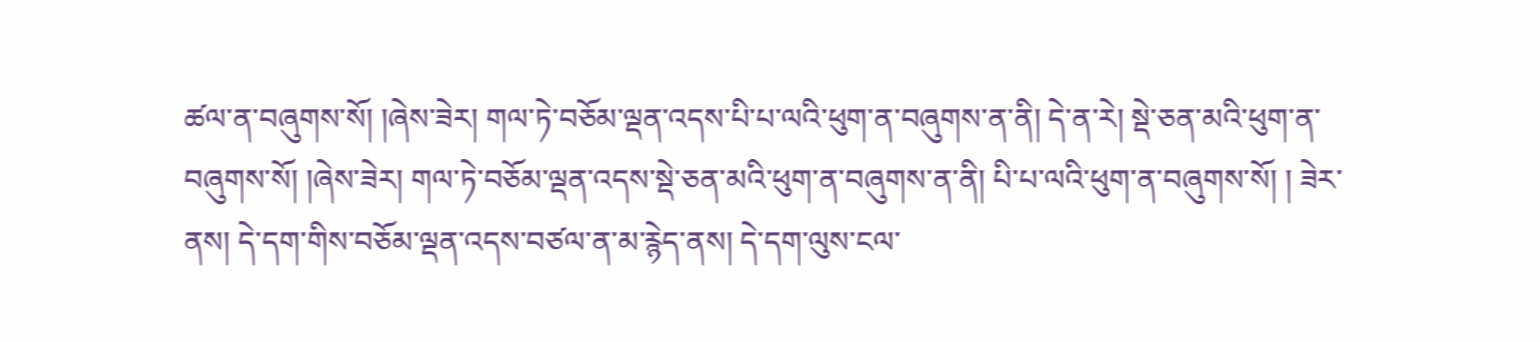ཚལ་ན་བཞུགས་སོ། །ཞེས་ཟེར། གལ་ཏེ་བཅོམ་ལྡན་འདས་པི་པ་ལའི་ཕུག་ན་བཞུགས་ན་ནི། དེ་ན་རེ། སྡེ་ཅན་མའི་ཕུག་ན་བཞུགས་སོ། །ཞེས་ཟེར། གལ་ཏེ་བཅོམ་ལྡན་འདས་སྡེ་ཅན་མའི་ཕུག་ན་བཞུགས་ན་ནི། པི་པ་ལའི་ཕུག་ན་བཞུགས་སོ། ། ཟེར་ནས། དེ་དག་གིས་བཅོམ་ལྡན་འདས་བཙལ་ན་མ་རྙེད་ནས། དེ་དག་ལུས་ངལ་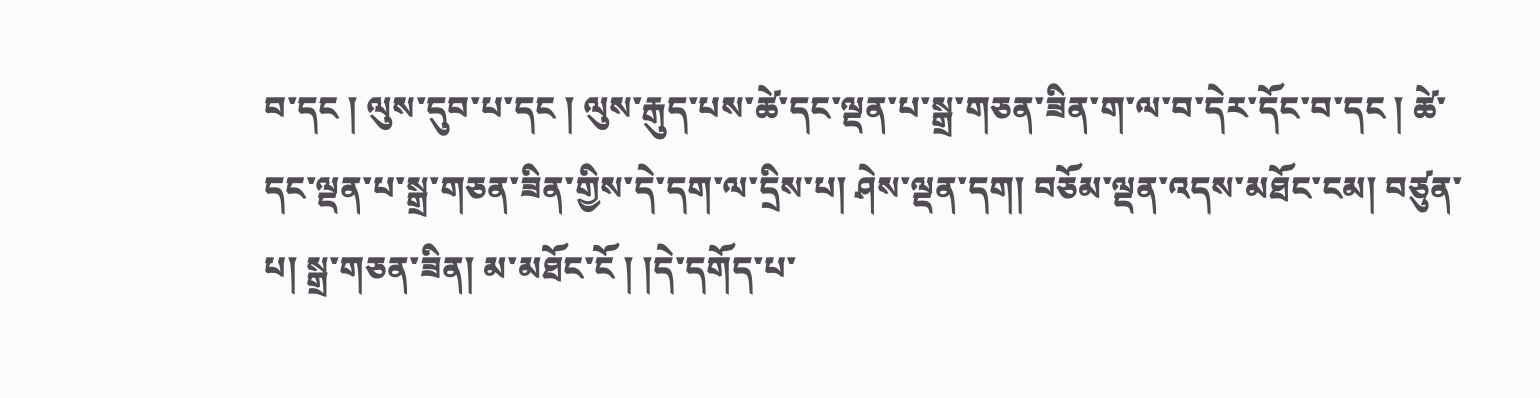བ་དང ། ལུས་དུབ་པ་དང ། ལུས་རྒུད་པས་ཚེ་དང་ལྡན་པ་སྒྲ་གཅན་ཟིན་ག་ལ་བ་དེར་དོང་བ་དང ། ཚེ་དང་ལྡན་པ་སྒྲ་གཅན་ཟིན་གྱིས་དེ་དག་ལ་དྲིས་པ། ཤེས་ལྡན་དག། བཅོམ་ལྡན་འདས་མཐོང་ངམ། བཙུན་པ། སྒྲ་གཅན་ཟིན། མ་མཐོང་ངོ ། །དེ་དགོད་པ་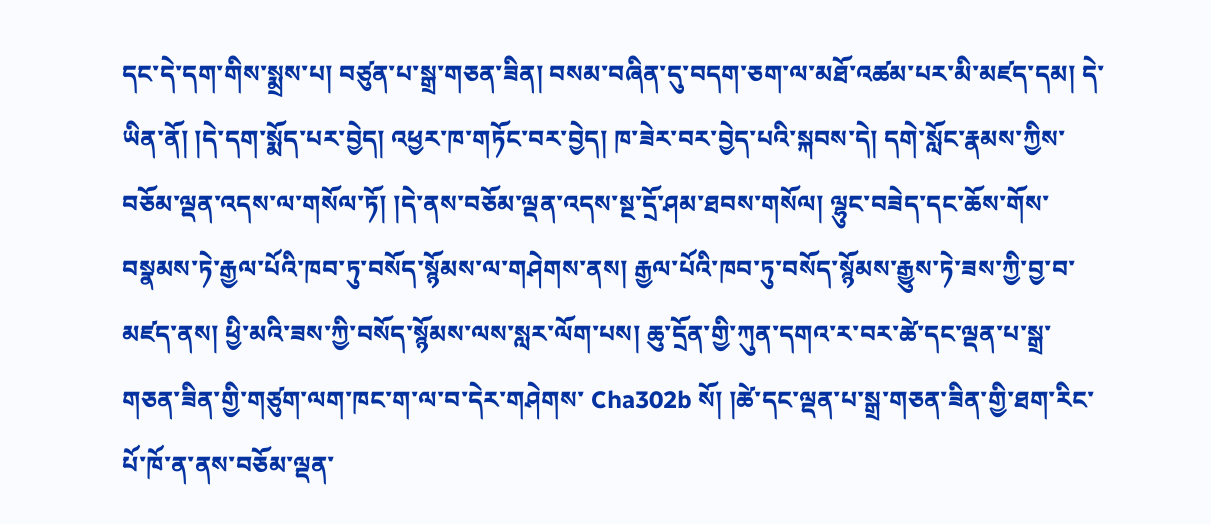དང་དེ་དག་གིས་སྨྲས་པ། བཙུན་པ་སྒྲ་གཅན་ཟིན། བསམ་བཞིན་དུ་བདག་ཅག་ལ་མཐོ་འཚམ་པར་མི་མཛད་དམ། དེ་ཡིན་ནོ། །དེ་དག་སྨོད་པར་བྱེད། འཕྱར་ཁ་གཏོང་བར་བྱེད། ཁ་ཟེར་བར་བྱེད་པའི་སྐབས་དེ། དགེ་སློང་རྣམས་ཀྱིས་བཅོམ་ལྡན་འདས་ལ་གསོལ་ཏོ། །དེ་ནས་བཅོམ་ལྡན་འདས་སྔ་དྲོ་ཤམ་ཐབས་གསོལ། ལྷུང་བཟེད་དང་ཆོས་གོས་བསྣམས་ཏེ་རྒྱལ་པོའི་ཁབ་ཏུ་བསོད་སྙོམས་ལ་གཤེགས་ནས། རྒྱལ་པོའི་ཁབ་ཏུ་བསོད་སྙོམས་རྒྱུས་ཏེ་ཟས་ཀྱི་བྱ་བ་མཛད་ནས། ཕྱི་མའི་ཟས་ཀྱི་བསོད་སྙོམས་ལས་སླར་ལོག་པས། ཆུ་དྲོན་གྱི་ཀུན་དགའ་ར་བར་ཚེ་དང་ལྡན་པ་སྒྲ་གཅན་ཟིན་གྱི་གཙུག་ལག་ཁང་ག་ལ་བ་དེར་གཤེགས་ Cha302b སོ། །ཚེ་དང་ལྡན་པ་སྒྲ་གཅན་ཟིན་གྱི་ཐག་རིང་པོ་ཁོ་ན་ནས་བཅོམ་ལྡན་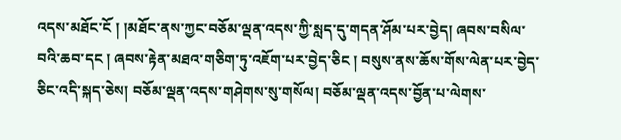འདས་མཐོང་ངོ ། །མཐོང་ནས་ཀྱང་བཅོམ་ལྡན་འདས་ཀྱི་སླད་དུ་གདན་ཤོམ་པར་བྱེད། ཞབས་བསིལ་བའི་ཆབ་དང ། ཞབས་རྟེན་མཐའ་གཅིག་ཏུ་འཇོག་པར་བྱེད་ཅིང ། བསུས་ནས་ཆོས་གོས་ལེན་པར་བྱེད་ཅིང་འདི་སྐད་ཅེས། བཅོམ་ལྡན་འདས་གཤེགས་སུ་གསོལ། བཅོམ་ལྡན་འདས་བྱོན་པ་ལེགས་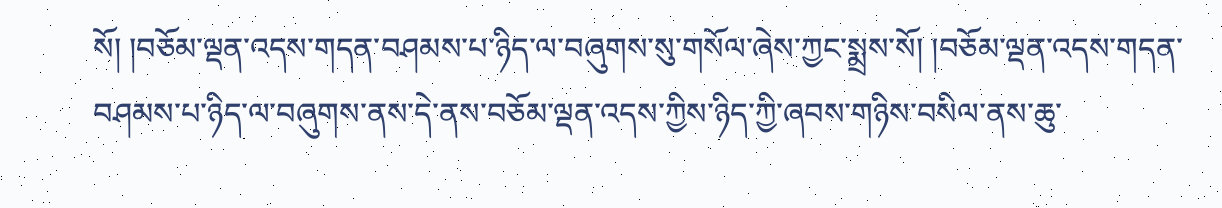སོ། །བཅོམ་ལྡན་འདས་གདན་བཤམས་པ་ཉིད་ལ་བཞུགས་སུ་གསོལ་ཞེས་ཀྱང་སྨྲས་སོ། །བཅོམ་ལྡན་འདས་གདན་བཤམས་པ་ཉིད་ལ་བཞུགས་ནས་དེ་ནས་བཅོམ་ལྡན་འདས་ཀྱིས་ཉིད་ཀྱི་ཞབས་གཉིས་བསིལ་ནས་ཆུ་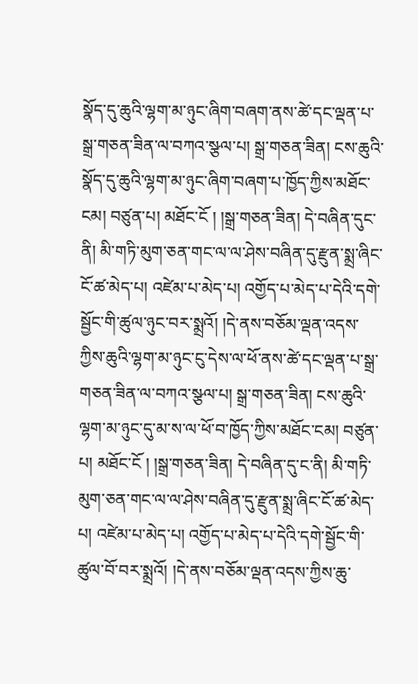སྣོད་དུ་ཆུའི་ལྷག་མ་ཉུང་ཞིག་བཞག་ནས་ཚེ་དང་ལྡན་པ་སྒྲ་གཅན་ཟིན་ལ་བཀའ་སྩལ་པ། སྒྲ་གཅན་ཟིན། ངས་ཆུའི་སྣོད་དུ་ཆུའི་ལྷག་མ་ཉུང་ཞིག་བཞག་པ་ཁྱོད་ཀྱིས་མཐོང་ངམ། བཙུན་པ། མཐོང་ངོ ། །སྒྲ་གཅན་ཟིན། དེ་བཞིན་དུང་ནི། མི་གཏི་མུག་ཅན་གང་ལ་ལ་ཤེས་བཞིན་དུ་རྫུན་སྨྲ་ཞིང་ངོ་ཚ་མེད་པ། འཛེམ་པ་མེད་པ། འགྱོད་པ་མེད་པ་དེའི་དགེ་སྦྱོང་གི་ཚུལ་ཉུང་བར་སྨྲའོ། །དེ་ནས་བཅོམ་ལྡན་འདས་ཀྱིས་ཆུའི་ལྷག་མ་ཉུང་ངུ་དེས་ལ་ཕོ་ནས་ཚེ་དང་ལྡན་པ་སྒྲ་གཅན་ཟིན་ལ་བཀའ་སྩལ་པ། སྒྲ་གཅན་ཟིན། ངས་ཆུའི་ལྷག་མ་ཉུང་དུ་མ་ས་ལ་ཕོ་བ་ཁྱོད་ཀྱིས་མཐོང་ངམ། བཙུན་པ། མཐོང་ངོ ། །སྒྲ་གཅན་ཟིན། དེ་བཞིན་དུ་ང་ནི། མི་གཏི་མུག་ཅན་གང་ལ་ལ་ཤེས་བཞིན་དུ་རྫུན་སྨྲ་ཞིང་ངོ་ཚ་མེད་པ། འཛེམ་པ་མེད་པ། འགྱོད་པ་མེད་པ་དེའི་དགེ་སྦྱོང་གི་ཚུལ་བོ་བར་སྨྲའོ། །དེ་ནས་བཅོམ་ལྡན་འདས་ཀྱིས་ཆུ་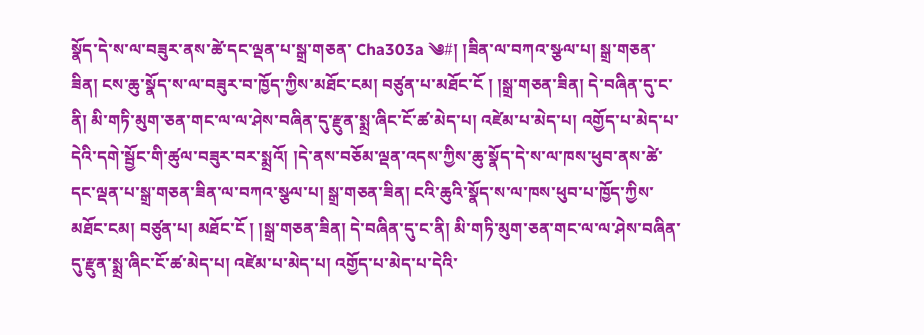སྣོད་དེ་ས་ལ་བཟུར་ནས་ཚེ་དང་ལྡན་པ་སྒྲ་གཅན་ Cha303a ༄#། །ཟིན་ལ་བཀའ་སྩལ་པ། སྒྲ་གཅན་ཟིན། ངས་ཆུ་སྣོད་ས་ལ་བཟུར་བ་ཁྱོད་ཀྱིས་མཐོང་ངམ། བཙུན་པ་མཐོང་ངོ ། །སྒྲ་གཅན་ཟིན། དེ་བཞིན་དུ་ང་ནི། མི་གཏི་མུག་ཅན་གང་ལ་ལ་ཤེས་བཞིན་དུ་རྫུན་སྨྲ་ཞིང་ངོ་ཚ་མེད་པ། འཛེམ་པ་མེད་པ། འགྱོད་པ་མེད་པ་དེའི་དགེ་སྦྱོང་གི་ཚུལ་བཟུར་བར་སྨྲའོ། །དེ་ནས་བཅོམ་ལྡན་འདས་ཀྱིས་ཆུ་སྣོད་དེ་ས་ལ་ཁས་ཕུབ་ནས་ཚེ་དང་ལྡན་པ་སྒྲ་གཅན་ཟིན་ལ་བཀའ་སྩལ་པ། སྒྲ་གཅན་ཟིན། ངའི་ཆུའི་སྣོད་ས་ལ་ཁས་ཕུབ་པ་ཁྱོད་ཀྱིས་མཐོང་ངམ། བཙུན་པ། མཐོང་ངོ ། །སྒྲ་གཅན་ཟིན། དེ་བཞིན་དུ་ང་ནི། མི་གཏི་མུག་ཅན་གང་ལ་ལ་ཤེས་བཞིན་དུ་རྫུན་སྨྲ་ཞིང་ངོ་ཚ་མེད་པ། འཛེམ་པ་མེད་པ། འགྱོད་པ་མེད་པ་དེའི་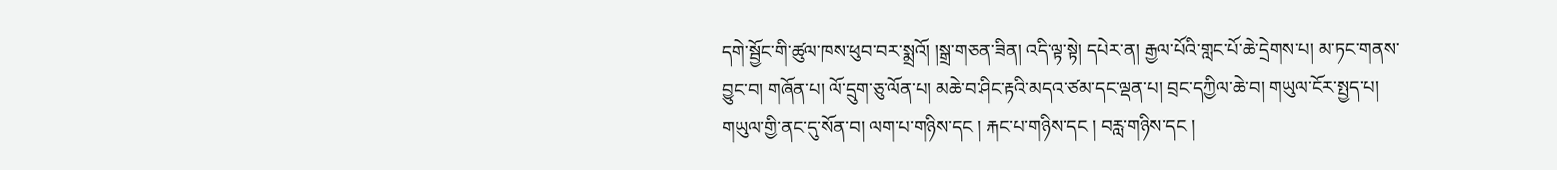དགེ་སྦྱོང་གི་ཚུལ་ཁས་ཕུབ་བར་སྨྲའོ། །སྒྲ་གཅན་ཟིན། འདི་ལྟ་སྟེ། དཔེར་ན། རྒྱལ་པོའི་གླང་པོ་ཆེ་དྲེགས་པ། མ་ཏང་གནས་བྱུང་བ། གཞོན་པ། ལོ་དྲུག་ཅུ་ལོན་པ། མཆེ་བ་ཤིང་རྟའི་མདའ་ཙམ་དང་ལྡན་པ། བྲང་དཀྱིལ་ཆེ་བ། གཡུལ་ངོར་སྤྱད་པ། གཡུལ་གྱི་ནང་དུ་སོན་བ། ལག་པ་གཉིས་དང ། རྐང་པ་གཉིས་དང ། བརླ་གཉིས་དང །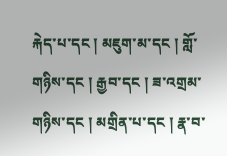རྐེད་པ་དང ། མཇུག་མ་དང ། གློ་གཉིས་དང ། རྒྱབ་དང ། ཟ་འགྲམ་གཉིས་དང ། མགྲིན་པ་དང ། རྣ་བ་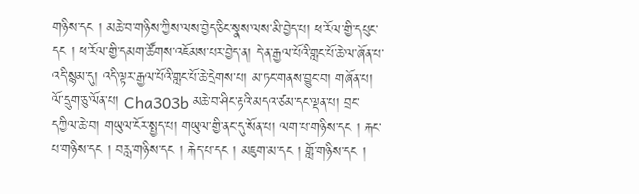གཉིས་དང ། མཆེ་བ་གཉིས་ཀྱིས་ལས་བྱེད་ཅིང་སྣས་ལས་མི་བྱེད་པ། ཕ་རོལ་གྱི་དཔུང་དང ། ཕ་རོལ་གྱི་དམག་ཚོགས་འཇོམས་པར་བྱེད་ན། དེ་ན་རྒྱལ་པོའི་གླང་པོ་ཆེ་ལ་ཞོན་པ་འདི་སྙམ་དུ། འདི་ལྟར་རྒྱལ་པོའི་གླང་པོ་ཆེ་དྲེགས་པ། མ་ཏང་གནས་བྱུང་བ། གཞོན་པ། ལོ་དྲུག་ཅུ་ལོན་པ། Cha303b མཆེ་བ་ཤིང་རྟའི་མདའ་ཙམ་དང་ལྡན་པ། བྲང་དཀྱིལ་ཆེ་བ། གཡུལ་ངོར་སྤྱད་པ། གཡུལ་གྱི་ནང་དུ་སོན་པ། ལག་པ་གཉིས་དང ། རྐང་པ་གཉིས་དང ། བརླ་གཉིས་དང ། རྐེད་པ་དང ། མཇུག་མ་དང ། གློ་གཉིས་དང །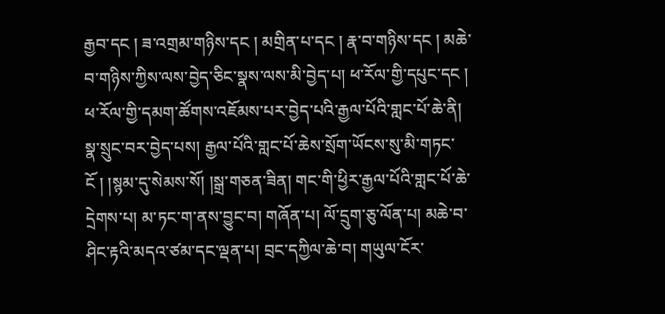རྒྱབ་དང ། ཟ་འགྲམ་གཉིས་དང ། མགྲིན་པ་དང ། རྣ་བ་གཉིས་དང ། མཆེ་བ་གཉིས་ཀྱིས་ལས་བྱེད་ཅིང་སྣས་ལས་མི་བྱེད་པ། ཕ་རོལ་གྱི་དཔུང་དང ། ཕ་རོལ་གྱི་དམག་ཚོགས་འཇོམས་པར་བྱེད་པའི་རྒྱལ་པོའི་གླང་པོ་ཆེ་ནི། སྣ་སྲུང་བར་བྱེད་པས། རྒྱལ་པོའི་གླང་པོ་ཆེས་སྲོག་ཡོངས་སུ་མི་གཏང་ངོ ། །སྙམ་དུ་སེམས་སོ། །སྒྲ་གཅན་ཟིན། གང་གི་ཕྱིར་རྒྱལ་པོའི་གླང་པོ་ཆེ་དྲེགས་པ། མ་ཏང་ག་ནས་བྱུང་བ། གཞོན་པ། ལོ་དྲུག་ཅུ་ལོན་པ། མཆེ་བ་ཤིང་རྟའི་མདའ་ཙམ་དང་ལྡན་པ། བྲང་དཀྱིལ་ཆེ་བ། གཡུལ་ངོར་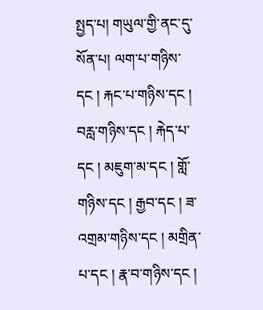སྤྱད་པ། གཡུལ་གྱི་ནང་དུ་སོན་པ། ལག་པ་གཉིས་དང ། རྐང་པ་གཉིས་དང ། བརླ་གཉིས་དང ། རྐེད་པ་དང ། མཇུག་མ་དང ། གློ་གཉིས་དང ། རྒྱབ་དང ། ཟ་འགྲམ་གཉིས་དང ། མགྲིན་པ་དང ། རྣ་བ་གཉིས་དང །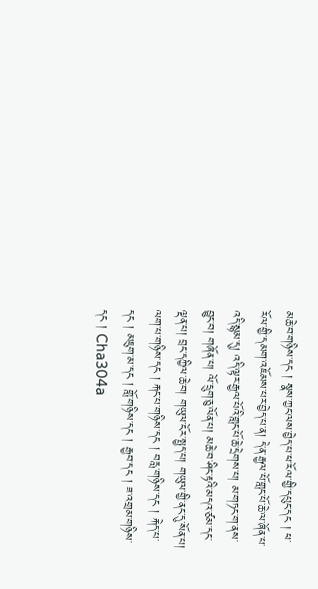མཆེ་བ་གཉིས་དང ། སྣས་ཀྱང་ལས་བྱེད་པ་ཕ་རོལ་གྱི་དཔུང་དང ། ཕ་རོལ་གྱི་དམག་འཇོམས་པར་བྱེད་པ་ན། དེ་ན་རྒྱལ་པོ་གླང་པོ་ཆེ་ལ་ཞོན་པ་འདི་སྙམ་དུ། འདི་ལྟར་རྒྱལ་པོའི་གླང་པོ་ཆེ་དྲེགས་པ། མ་གཏང་ག་ནས་བྱུང་བ། གཞོན་པ། ལོ་དྲུག་ཅུ་ལོན་པ། མཆེ་བ་ཤིང་རྟའི་མདའ་ཙམ་དང་ལྡན་པ། བྲང་དཀྱིལ་ཆེ་བ། གཡུལ་ངོར་སྤྱད་པ། གཡུལ་གྱི་ནང་དུ་སོན་པ། ལག་པ་གཉིས་དང ། རྐང་པ་གཉིས་དང ། བརླ་གཉིས་དང ། རྐེད་པ་དང ། མཇུག་མ་དང ། གློ་གཉིས་དང ། རྒྱབ་དང ། ཟ་འགྲམ་གཉིས་དང ། Cha304a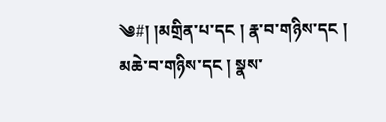༄#། །མགྲིན་པ་དང ། རྣ་བ་གཉིས་དང ། མཆེ་བ་གཉིས་དང ། སྣས་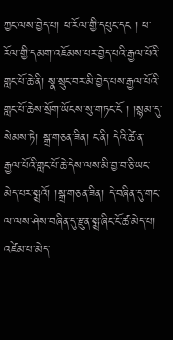ཀྱང་ལས་བྱེད་པ། ཕ་རོལ་གྱི་དཔུང་དང ། ཕ་རོལ་གྱི་དམག་འཇོམས་པར་བྱེད་པའི་རྒྱལ་པོའི་གླང་པོ་ཆེ་ནི། སྣ་སྲུང་བར་མི་བྱེད་པས་རྒྱལ་པོའི་གླང་པོ་ཆེས་སྲོག་ཡོངས་སུ་གཏང་ངོ ། །སྙམ་དུ་སེམས་ཏེ། སྒྲ་གཅན་ཟིན། ང་ནི། དེའི་ཚེ་ན་རྒྱལ་པོའི་གླང་པོ་ཆེ་དེས་ལས་མི་བྱ་བ་ཅི་ཡང་མེད་པར་སྨྲའོ། །སྒྲ་གཅན་ཟིན། དེ་བཞིན་དུ་གང་ལ་ལས་ཤེས་བཞིན་དུ་རྫུན་སྨྲ་ཞིང་ངོ་ཚ་མེད་པ། འཛེམ་པ་མེད་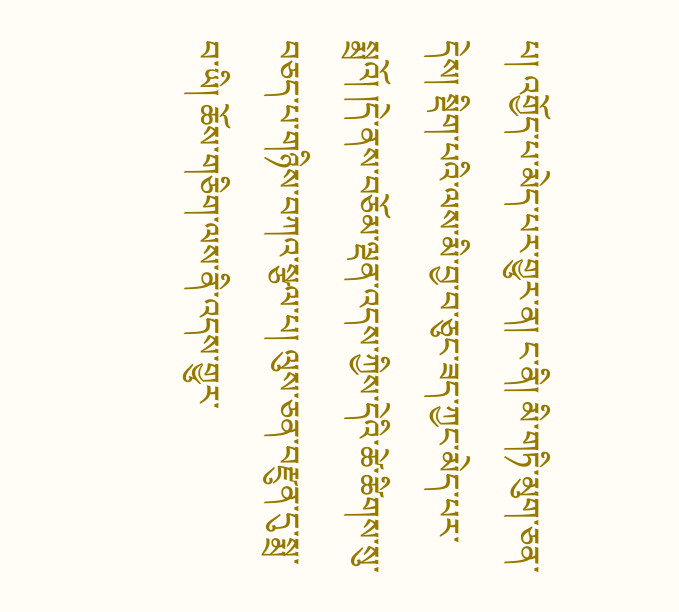པ། འགྱོད་པ་མེད་པར་གྱུར་ན། ང་ནི། མི་གཏི་མུག་ཅན་དེས། སྡིག་པའི་ལས་མི་བྱ་བ་ཅུང་ཟད་ཀྱང་མེད་པར་སྨྲའོ། །དེ་ནས་བཅོམ་ལྡན་འདས་ཀྱིས་དེའི་ཚེ་ཚིགས་སུ་བཅད་པ་གཉིས་བཀའ་སྩལ་པ། ལུས་ཅན་བརྫུན་དུ་སྨྲ་བ་ཡི། ཆོས་གཅིག་ལས་ནི་འདས་གྱུར་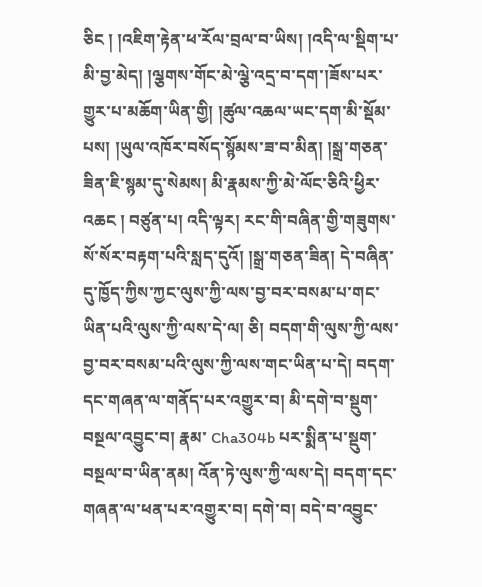ཅིང ། །འཇིག་རྟེན་ཕ་རོལ་བྲལ་བ་ཡིས། །འདི་ལ་སྡིག་པ་མི་བྱ་མེད། །ལྕགས་གོང་མེ་ལྕེ་འདྲ་བ་དག་།ཟོས་པར་གྱུར་པ་མཆོག་ཡིན་གྱི། །ཚུལ་འཆལ་ཡང་དག་མི་སྡོམ་པས། །ཡུལ་འཁོར་བསོད་སྙོམས་ཟ་བ་མིན། །སྒྲ་གཅན་ཟིན་ཇི་སྙམ་དུ་སེམས། མི་རྣམས་ཀྱི་མེ་ལོང་ཅིའི་ཕྱིར་འཆང ། བཙུན་པ། འདི་ལྟར། རང་གི་བཞིན་གྱི་གཟུགས་སོ་སོར་བརྟག་པའི་སླད་དུའོ། །སྒྲ་གཅན་ཟིན། དེ་བཞིན་དུ་ཁྱོད་ཀྱིས་ཀྱང་ལུས་ཀྱི་ལས་བྱ་བར་བསམ་པ་གང་ཡིན་པའི་ལུས་ཀྱི་ལས་དེ་ལ། ཅི། བདག་གི་ལུས་ཀྱི་ལས་བྱ་བར་བསམ་པའི་ལུས་ཀྱི་ལས་གང་ཡིན་པ་དེ། བདག་དང་གཞན་ལ་གནོད་པར་འགྱུར་བ། མི་དགེ་བ་སྡུག་བསྔལ་འབྱུང་བ། རྣམ་ Cha304b པར་སྨིན་པ་སྡུག་བསྔལ་བ་ཡིན་ནམ། འོན་ཏེ་ལུས་ཀྱི་ལས་དེ། བདག་དང་གཞན་ལ་ཕན་པར་འགྱུར་བ། དགེ་བ། བདེ་བ་འབྱུང་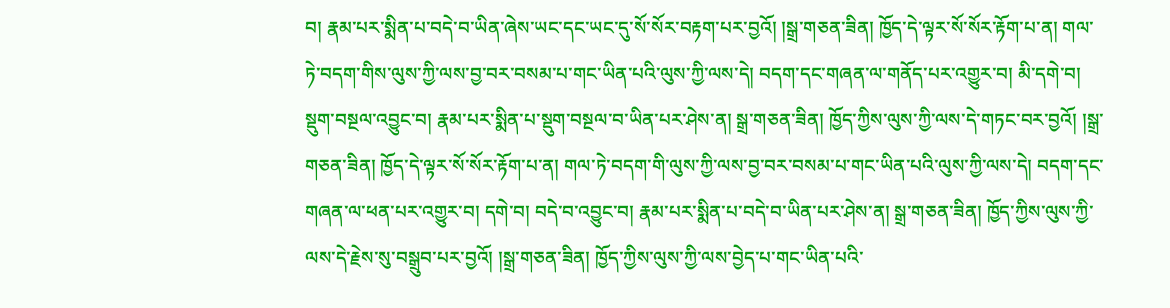བ། རྣམ་པར་སྨིན་པ་བདེ་བ་ཡིན་ཞེས་ཡང་དང་ཡང་དུ་སོ་སོར་བརྟག་པར་བྱའོ། །སྒྲ་གཅན་ཟིན། ཁྱོད་དེ་ལྟར་སོ་སོར་རྟོག་པ་ན། གལ་ཏེ་བདག་གིས་ལུས་ཀྱི་ལས་བྱ་བར་བསམ་པ་གང་ཡིན་པའི་ལུས་ཀྱི་ལས་དེ། བདག་དང་གཞན་ལ་གནོད་པར་འགྱུར་བ། མི་དགེ་བ། སྡུག་བསྔལ་འབྱུང་བ། རྣམ་པར་སྨིན་པ་སྡུག་བསྔལ་བ་ཡིན་པར་ཤེས་ན། སྒྲ་གཅན་ཟིན། ཁྱོད་ཀྱིས་ལུས་ཀྱི་ལས་དེ་གཏང་བར་བྱའོ། །སྒྲ་གཅན་ཟིན། ཁྱོད་དེ་ལྟར་སོ་སོར་རྟོག་པ་ན། གལ་ཏེ་བདག་གི་ལུས་ཀྱི་ལས་བྱ་བར་བསམ་པ་གང་ཡིན་པའི་ལུས་ཀྱི་ལས་དེ། བདག་དང་གཞན་ལ་ཕན་པར་འགྱུར་བ། དགེ་བ། བདེ་བ་འབྱུང་བ། རྣམ་པར་སྨིན་པ་བདེ་བ་ཡིན་པར་ཤེས་ན། སྒྲ་གཅན་ཟིན། ཁྱོད་ཀྱིས་ལུས་ཀྱི་ལས་དེ་རྗེས་སུ་བསྒྲུབ་པར་བྱའོ། །སྒྲ་གཅན་ཟིན། ཁྱོད་ཀྱིས་ལུས་ཀྱི་ལས་བྱེད་པ་གང་ཡིན་པའི་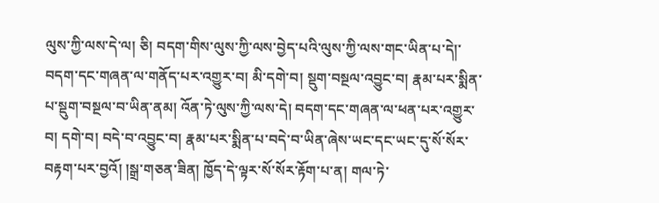ལུས་ཀྱི་ལས་དེ་ལ། ཅི། བདག་གིས་ལུས་ཀྱི་ལས་བྱེད་པའི་ལུས་ཀྱི་ལས་གང་ཡིན་པ་དེ།་བདག་དང་གཞན་ལ་གནོད་པར་འགྱུར་བ། མི་དགེ་བ། སྡུག་བསྔལ་འབྱུང་བ། རྣམ་པར་སྨིན་པ་སྡུག་བསྔལ་བ་ཡིན་ནམ། འོན་ཏེ་ལུས་ཀྱི་ལས་དེ། བདག་དང་གཞན་ལ་ཕན་པར་འགྱུར་བ། དགེ་བ། བདེ་བ་འབྱུང་བ། རྣམ་པར་སྨིན་པ་བདེ་བ་ཡིན་ཞེས་ཡང་དང་ཡང་དུ་སོ་སོར་བརྟག་པར་བྱའོ། །སྒྲ་གཅན་ཟིན། ཁྱོད་དེ་ལྟར་སོ་སོར་རྟོག་པ་ན། གལ་ཏེ་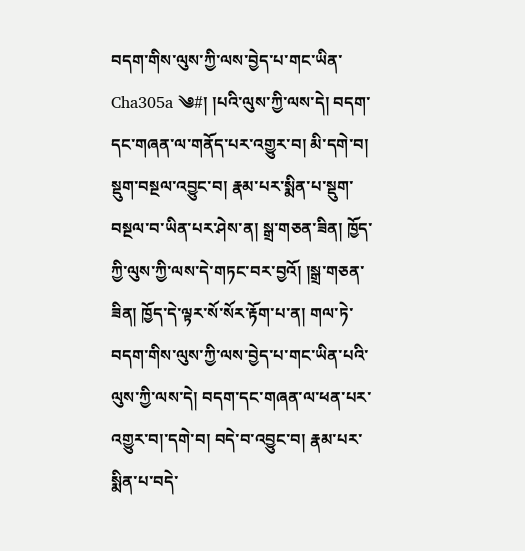བདག་གིས་ལུས་ཀྱི་ལས་བྱེད་པ་གང་ཡིན་ Cha305a ༄#། །པའི་ལུས་ཀྱི་ལས་དེ། བདག་དང་གཞན་ལ་གནོད་པར་འགྱུར་བ། མི་དགེ་བ། སྡུག་བསྔལ་འབྱུང་བ། རྣམ་པར་སྨིན་པ་སྡུག་བསྔལ་བ་ཡིན་པར་ཤེས་ན། སྒྲ་གཅན་ཟིན། ཁྱོད་ཀྱི་ལུས་ཀྱི་ལས་དེ་གཏང་བར་བྱའོ། །སྒྲ་གཅན་ཟིན། ཁྱོད་དེ་ལྟར་སོ་སོར་རྟོག་པ་ན། གལ་ཏེ་བདག་གིས་ལུས་ཀྱི་ལས་བྱེད་པ་གང་ཡིན་པའི་ལུས་ཀྱི་ལས་དེ། བདག་དང་གཞན་ལ་ཕན་པར་འགྱུར་བ།་དགེ་བ། བདེ་བ་འབྱུང་བ། རྣམ་པར་སྨིན་པ་བདེ་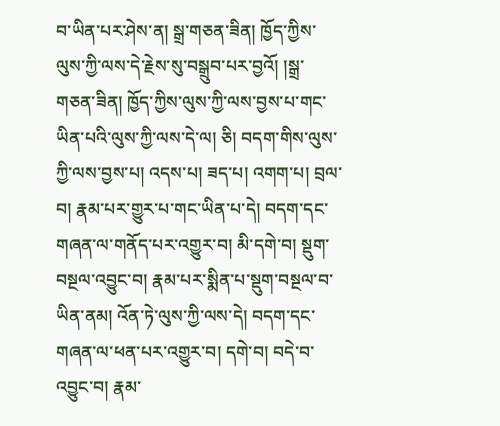བ་ཡིན་པར་ཤེས་ན། སྒྲ་གཅན་ཟིན། ཁྱོད་ཀྱིས་ལུས་ཀྱི་ལས་དེ་རྗེས་སུ་བསྒྲུབ་པར་བྱའོ། །སྒྲ་གཅན་ཟིན། ཁྱོད་ཀྱིས་ལུས་ཀྱི་ལས་བྱས་པ་གང་ཡིན་པའི་ལུས་ཀྱི་ལས་དེ་ལ། ཅི། བདག་གིས་ལུས་ཀྱི་ལས་བྱས་པ། འདས་པ། ཟད་པ། འགག་པ། བྲལ་བ། རྣམ་པར་གྱུར་པ་གང་ཡིན་པ་དེ། བདག་དང་གཞན་ལ་གནོད་པར་འགྱུར་བ། མི་དགེ་བ། སྡུག་བསྔལ་འབྱུང་བ། རྣམ་པར་སྨིན་པ་སྡུག་བསྔལ་བ་ཡིན་ནམ། འོན་ཏེ་ལུས་ཀྱི་ལས་དེ། བདག་དང་གཞན་ལ་ཕན་པར་འགྱུར་བ། དགེ་བ། བདེ་བ་འབྱུང་བ། རྣམ་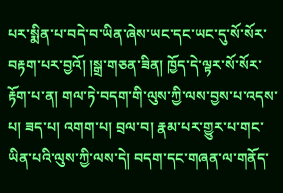པར་སྨིན་པ་བདེ་བ་ཡིན་ཞེས་ཡང་དང་ཡང་དུ་སོ་སོར་བརྟག་པར་བྱའོ། །སྒྲ་གཅན་ཟིན། ཁྱོད་དེ་ལྟར་སོ་སོར་རྟོག་པ་ན། གལ་ཏེ་བདག་གི་ལུས་ཀྱི་ལས་བྱས་པ་འདས་པ། ཟད་པ། འགག་པ། བྲལ་བ། རྣམ་པར་གྱུར་པ་གང་ཡིན་པའི་ལུས་ཀྱི་ལས་དེ། བདག་དང་གཞན་ལ་གནོད་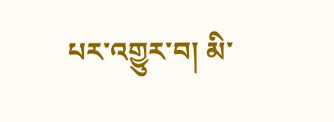པར་འགྱུར་བ། མི་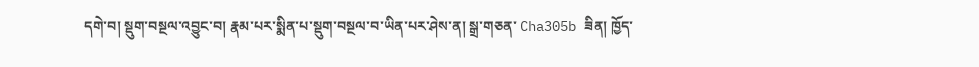དགེ་བ། སྡུག་བསྔལ་འབྱུང་བ། རྣམ་པར་སྨིན་པ་སྡུག་བསྔལ་བ་ཡིན་པར་ཤེས་ན། སྒྲ་གཅན་ Cha305b ཟིན། ཁྱོད་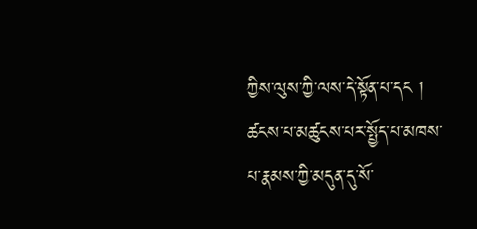ཀྱིས་ལུས་ཀྱི་ལས་དེ་སྟོན་པ་དང ། ཚངས་པ་མཚུངས་པར་སྤྱོད་པ་མཁས་པ་རྣམས་ཀྱི་མདུན་དུ་སོ་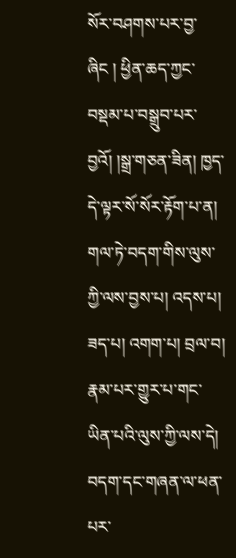སོར་བཤགས་པར་བྱ་ཞིང ། ཕྱིན་ཆད་ཀྱང་བསྡམ་པ་བསྒྲུབ་པར་བྱའོ། །སྒྲ་གཅན་ཟིན། ཁྱད་དེ་ལྟར་སོ་སོར་རྟོག་པ་ན། གལ་ཏེ་བདག་གིས་ལུས་ཀྱི་ལས་བྱས་པ། འདས་པ། ཟད་པ། འགག་པ། བྲལ་བ། རྣམ་པར་གྱུར་པ་གང་ཡིན་པའི་ལུས་ཀྱི་ལས་དེ། བདག་དང་གཞན་ལ་ཕན་པར་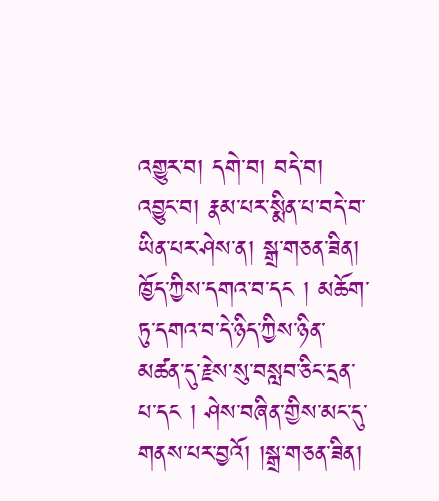འགྱུར་བ། དགེ་བ། བདེ་བ། འབྱུང་བ། རྣམ་པར་སྨིན་པ་བདེ་བ་ཡིན་པར་ཤེས་ན། སྒྲ་གཅན་ཟིན། ཁྱོད་ཀྱིས་དགའ་བ་དང ། མཆོག་ཏུ་དགའ་བ་དེ་ཉིད་ཀྱིས་ཉིན་མཚན་དུ་རྗེས་སུ་བསླབ་ཅིང་དྲན་པ་དང ། ཤེས་བཞིན་གྱིས་མང་དུ་གནས་པར་བྱའོ། །སྒྲ་གཅན་ཟིན།